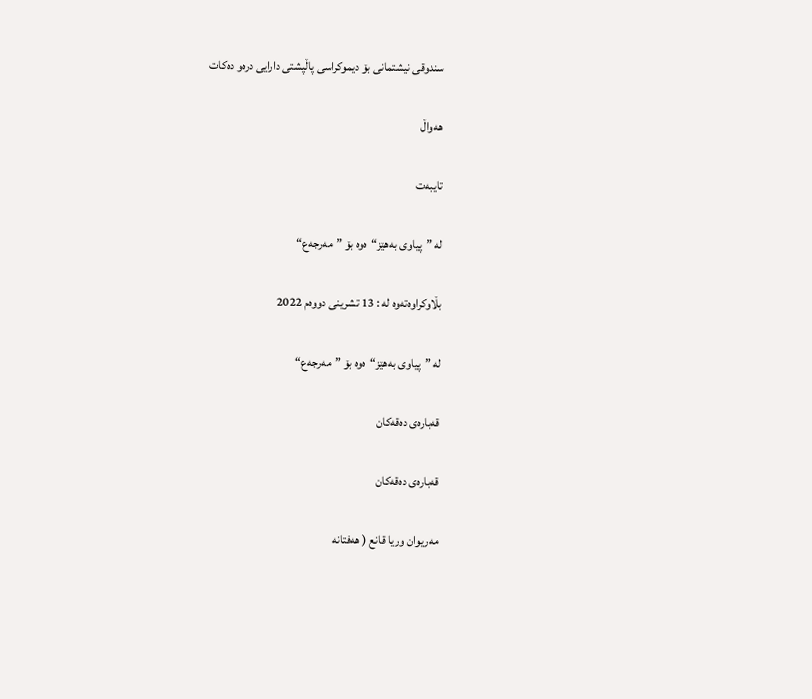سندوقی نیشتمانی بۆ دیموکراسی پاڵپشتی دارایی درەو دەکات

هەواڵ

تایبەت

لە ”پیاوی بەھێز“ەوە بۆ ”مەرجەع“

بڵاوکراوەتەوە لە : 13 تشرینی دووەم 2022

لە ”پیاوی بەھێز“ەوە بۆ ”مەرجەع“

قەبارەی دەقەکان

قەبارەی دەقەکان

مەریوان وریا قانع ( هەفتانە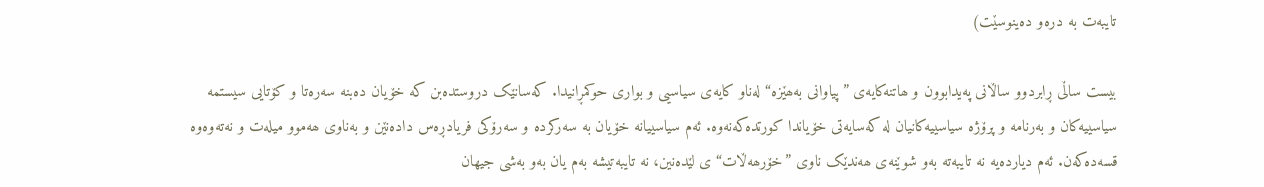تایبەت بە درەو دەینوسێت)

بیست ساڵی ڕابردوو ساڵانی پەیدابوون و ھاتنەکایەی ”پیاوانی بەھێزە“ لەناو کایەی سیاسیی و بواری حوکمڕانیدا. کەسانێک دروستدەبن کە خۆیان دەبنە سەرەتا و کۆتایی سیستمە سیاسییەکان و بەرنامە و پرۆژە سیاسییەکانیان لە کەسایەتی خۆیاندا کورتدەکەنەوە. ئەم سیاسییانە خۆیان بە سەرکردە و سەرۆکی فریادڕەس دادەنێن و بەناوی ھەموو میلەت و نەتەوەوە قسەدەکەن. ئەم دیاردەیە نە تایبەتە بەو شوێنەی ھەندێک ناوی ”خۆرھەڵات“ی لێدەنین، نە تایبەتیشە بەم یان بەو بەشی جیھان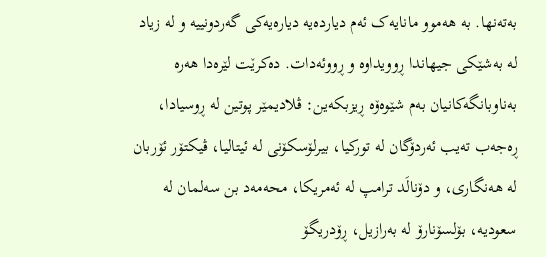بەتەنھا. بە ھەموو مانایەک ئەم دیاردەیە دیارەیەکی گەردونییە و لە زیاد لە بەشێکی جیھاندا ڕوویداوە و ڕووئەدات. دەکرێت لێرەدا ھەرە بەناوبانگەکانیان بەم شێوەۆە ڕیزبکەین: ڤلادیمێر پوتین لە ڕوسیادا، ڕەجەب تەیب ئەردۆگان لە تورکیا، بیرلۆسکۆنی لە ئیتالیا، ڤیکتۆر ئۆربان لە ھەنگاری، و دۆنالَد ترامپ لە ئەمریکا، محەمەد بن سەلمان لە سعودیە، بۆلسۆنارۆ لە بەرازیل، ڕۆدریگۆ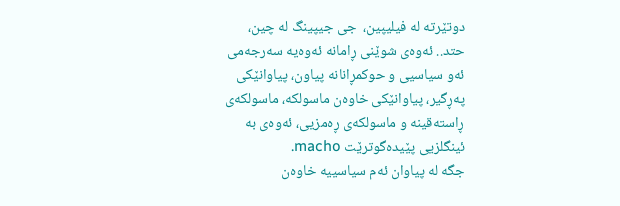دوتێرتە لە فیلیپین،  جی جیپینگ لە چین، حتد.. ئەوەی شوێنی ڕامانە ئەوەیە سەرجەمی ئەو سیاسیی و حوکمڕانانە پیاون، پیاوانێکی پەڕگیر، پیاوانێکی خاوەن ماسولکە، ماسولکەی ڕاستەقینە و ماسولکەی ڕەمزیی، ئەوەی بە ئینگلزیی پێیدەگوترێت macho.
جگە لە پیاوان ئەم سیاسییە خاوەن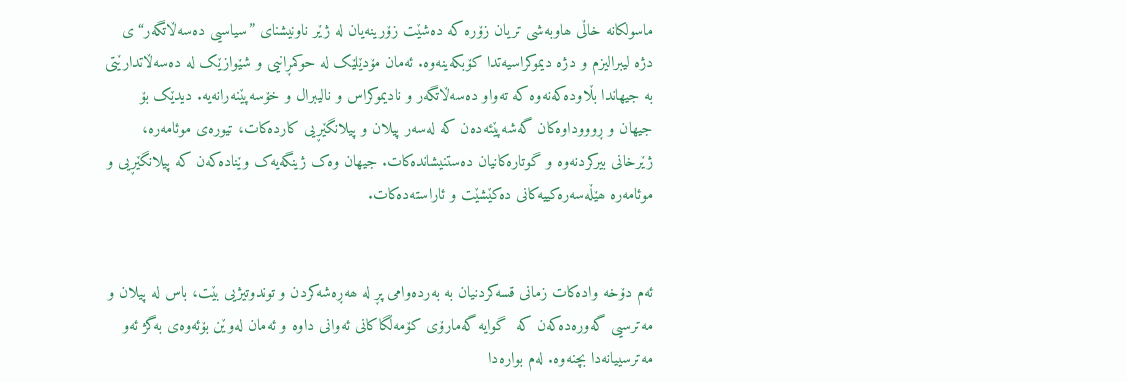ماسولکانە خاڵی ھاوبەشی تریان زۆرە کە دەشێت زۆرینەیان لە ژێر ناونیشنای ”سیاسیی دەسەڵاتگەر“ی دژە لیبرالیزم و دژە دیموکراسیەتدا کۆبکەینەوە. ئەمان مۆدێلێک لە حوکمڕانیی و شێوازێک لە دەسەڵاتدارێتی بە جیھاندا بڵاودەکەنەوە کە تەواو دەسەڵاتگەر و نادیموکراس و نالیبرال و خۆسەپێنەرانەیە. دیدێک بۆ جیھان و ڕوووداوەکان گەشەپێئەدەن کە لەسەر پیلان و پیلانگێڕیی کاردەکات، تیورەی موئامەرە، ژێرخانی بیرکردنەوە و گوتارەکانیان دەستنیشاندەکات. جیھان وەک ژینگەیەک وێنادەکەن کە پیلانگێڕیی و موئامەرە ھێڵەسەرەکییەکانی دەکێشێت و ئاراستەدەکات.


ئەم دۆخە وادەکات زمانی قسەکردنیان بە بەردەوامی پڕ لە ھەڕەشەکردن و توندوتیژیی بێت، باس لە پیلان و مەترسیی گەورەدەکەن کە  گوایە گەمارۆی کۆمەڵگاکانی ئەوانی داوە و ئەمان لەوێن بۆئەوەی بەگژ ئەو مەترسییانەدا بچنەوە. لەم بوارەدا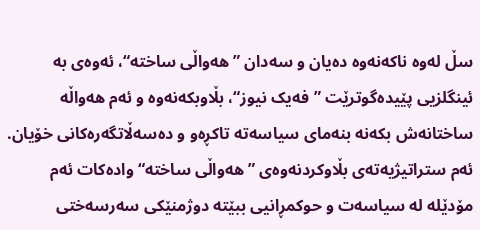سڵ لەوە ناکەنەوە دەیان و سەدان ”ھەواڵی ساختە“، ئەوەی بە ئینگلزیی پێیدەگوترێت ”فەیک نیوز“، بڵاوبکەنەوە و ئەم ھەواڵە ساختانەش بکەنە بنەمای سیاسەتە تاکڕەو و دەسەڵاتگەرەکانی خۆیان. ئەم ستراتیژیەتەی بڵاوکردنەوەی ”ھەواڵی ساختە“ وادەکات ئەم مۆدێلە لە سیاسەت و حوکمڕانیی ببێتە دوژمنێکی سەرسەختی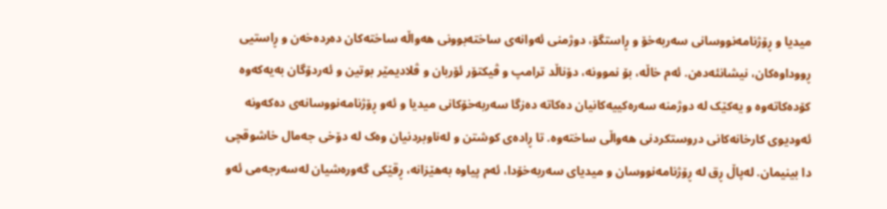میدیا و ڕۆژنامەنووسانی سەربەخۆ و ڕاستگۆ، دوژمنی ئەوانەی ساختەبوونی ھەواڵە ساختەکان دەردەخەن و ڕاستیی ڕووداوەکان، نیشانئەدەن. ئەم خاڵە، بۆ نموونە، دۆناڵد ترامپ و ڤیکتۆر ئۆربان و ڤلادیمێر بوتین و ئەردۆگان بەیەکەوە کۆدەکاتەوە و یەکێک لە دوژمنە سەرەکییەکانیان دەکاتە دەزگا سەربەخۆکانی میدیا و ئەو ڕۆژنامەنووسانەی دەکەونە ئەودیوی کارخانەکانی دروستکردنی ھەواڵی ساختەوە. تا ڕادەی کوشتن و لەناوبردنیان وەک لە دۆخی جەمال خاشوقچی دا بینیمان. لەپاڵ ڕق لە ڕۆژنامەنووسان و میدیای سەربەخۆدا، ئەم پیاوە بەھێزانە، ڕقێکی گەورەشیان لەسەرجەمی ئەو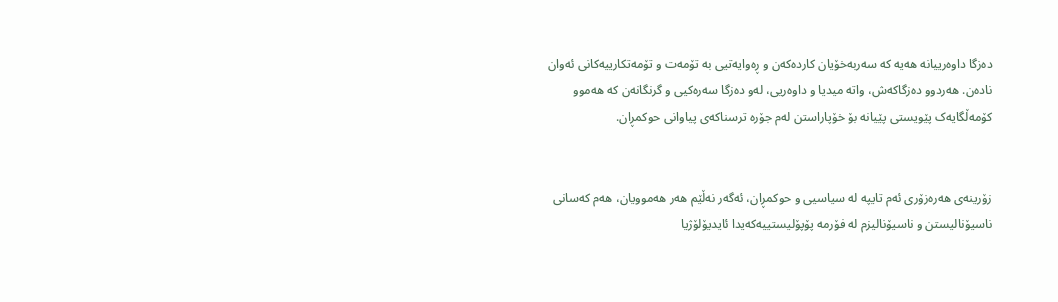دەزگا داوەرییانە ھەیە کە سەربەخۆیان کاردەکەن و ڕەوایەتیی بە تۆمەت و تۆمەتکارییەکانی ئەوان نادەن. ھەردوو دەزگاکەش، واتە میدیا و داوەریی، لەو دەزگا سەرەکیی و گرنگانەن کە ھەموو کۆمەڵگایەک پێویستی پێیانە بۆ خۆپاراستن لەم جۆرە ترسناکەی پیاوانی حوکمڕان.


زۆرینەی ھەرەزۆری ئەم تایپە لە سیاسیی و حوکمڕان، ئەگەر نەڵێم ھەر ھەموویان، ھەم کەسانی ناسیۆنالیستن و ناسیۆنالیزم لە فۆرمە پۆپۆلیستییەکەیدا ئایدیۆلۆژیا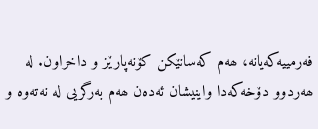فەرمییەکەیانە، ھەم کەسانێکن کۆنەپارێز و داخراون. لە ھەردوو دۆخەکەدا واینیشان ئەدەن ھەم بەرگریی لە نەتەوە و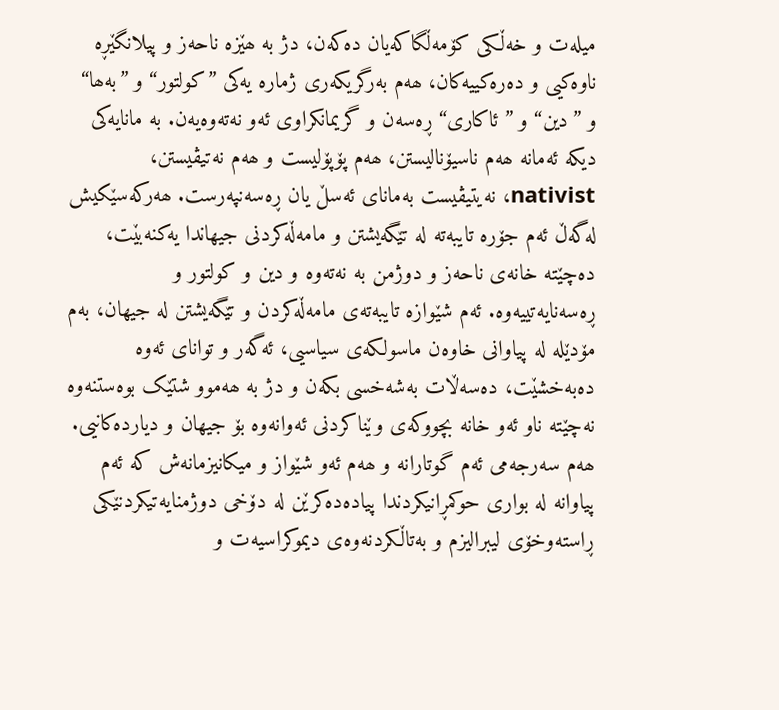میلەت و خەڵکی کۆمەڵگاکەیان دەکەن، دژ بە ھێزە ناحەز و پیلانگێڕە ناوەکیی و دەرەکییەکان، ھەم بەرگریکەری ژمارە یەکی ”کولتور“ و ”بەھا“ و ”دین“ و ”ئاکاری“ ڕەسەن و گریمانکراوی ئەو نەتەوەیەن. بە مانایەکی دیکە ئەمانە ھەم ناسیۆنالیستن، ھەم پۆپۆلیست و ھەم نەتیڤیستن، nativist، نەیتیڤیست بەمانای ئەسڵ یان ڕەسەنپەرست. ھەرکەسێکیش لەگەڵ ئەم جۆرە تایبەتە لە تێگەیشتن و مامەڵەکردنی جیھاندا یەکنەبێت، دەچێتە خانەی ناحەز و دوژمن بە نەتەوە و دین و کولتور و ڕەسەنایەتییەوە. ئەم شێوازە تایبەتەی مامەڵەکردن و تێگەیشتن لە جیھان، بەم مۆدێلە لە پیاوانی خاوەن ماسولکەی سیاسیی، ئەگەر و توانای ئەوە دەبەخشێت، دەسەڵات بەشەخسی بکەن و دژ بە ھەموو شتێک بوەستنەوە نەچێتە ناو ئەو خانە بچووکەی وێناکردنی ئەوانەوە بۆ جیھان و دیاردەکانیی.
ھەم سەرجەمی ئەم گوتارانە و ھەم ئەو شێواز و میکانیزمانەش کە ئەم پیاوانە لە بواری حوکمڕانیکردندا پیادەدەکرێن لە دۆخی دوژمنایەتیکردنێکی ڕاستەوخۆی لیبرالیزم و بەتاڵکردنەوەی دیموکراسیەت و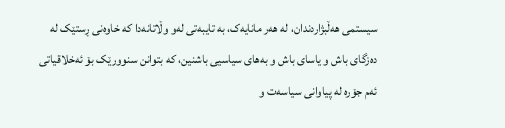سیستمی ھەڵبژاردندان، لە ھەر مانایەک، بە تایبەتی لەو وڵاتانەدا کە خاوەنی ڕستێک لە دەزگای باش و یاسای باش و بەھای سیاسیی باشنین، کە بتوانن سنوورێک بۆ ئەخلاقیاتی ئەم جۆرە لە پیاوانی سیاسەت و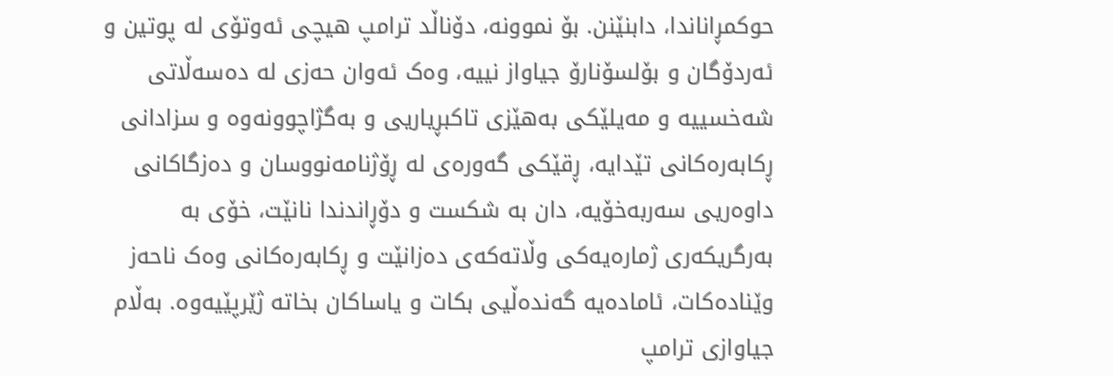حوکمڕاناندا، دابنێنن. بۆ نموونە، دۆناڵد ترامپ ھیچی ئەوتۆی لە پوتین و ئەردۆگان و بۆلسۆنارۆ جیاواز نییە، وەک ئەوان حەزی لە دەسەڵاتی شەخسییە و مەیلێکی بەھێزی تاکبڕیاریی و بەگژاچوونەوە و سزادانی ڕکابەرەکانی تێدایە، ڕقێکی گەورەی لە ڕۆژنامەنووسان و دەزگاکانی داوەریی سەربەخۆیە، دان بە شکست و دۆڕاندندا نانێت، خۆی بە بەرگریکەری ژمارەیەکی وڵاتەکەی دەزانێت و ڕکابەرەکانی وەک ناحەز وێنادەکات، ئامادەیە گەندەڵیی بکات و یاساکان بخاتە ژێرپێیەوە. بەڵام جیاوازی ترامپ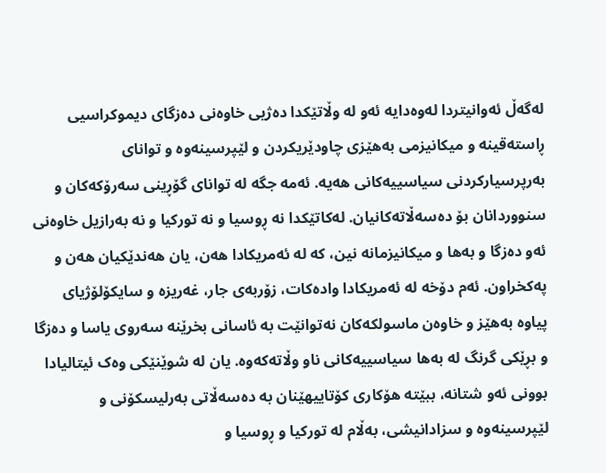لەگەڵ ئەوانیتردا لەوەدایە ئەو لە وڵاتێکدا دەژیی خاوەنی دەزگای دیموکراسیی ڕاستەقینە و میکانیزمی بەھێزی چاودێریکردن و لێپرسینەوە و توانای بەرپرسیارکردنی سیاسییەکانی ھەیە. ئەمە جگە لە توانای گۆڕینی سەرۆکەکان و سنووردانان بۆ دەسەڵاتەکانیان. لەکاتێکدا نە ڕوسیا و نە تورکیا و نە بەرازیل خاوەنی ئەو دەزگا و بەھا و میکانیزمانە نین، کە لە ئەمریکادا ھەن، یان ھەندێکیان ھەن و پەکخراون. ئەم دۆخە لە ئەمریکادا وادەکات، زۆربەی جار، غەریزە و سایکۆلۆژیای پیاوە بەھێز و خاوەن ماسولکەکان نەتوانێت بە ئاسانی بخرێنە سەروی یاسا و دەزگا و بڕێکی گرنگ لە بەھا سیاسییەکانی ناو وڵاتەکەوە. یان لە شوێنێکی وەک ئیتالیادا بوونی ئەو شتانە، ببێتە ھۆکاری کۆتاییھێنان بە دەسەڵاتی بەرلیسکۆنی و لێپرسینەوە و سزادانیشی، بەڵام لە تورکیا و ڕوسیا و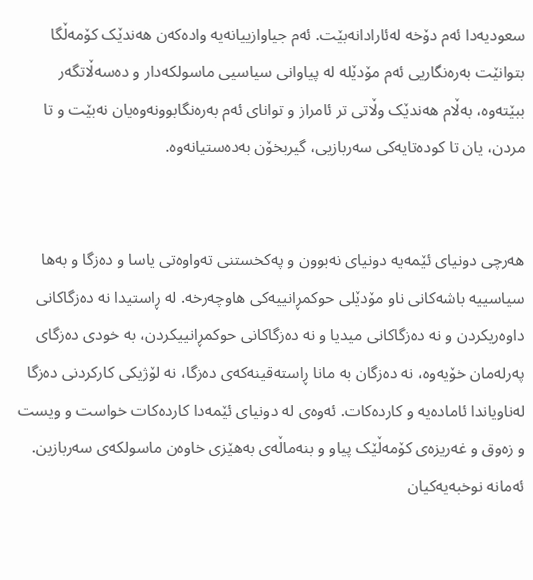سعودیەدا ئەم دۆخە لەئارادانەبێت. ئەم جیاوازییانەیە وادەکەن ھەندێک کۆمەڵگا بتوانێت بەرەنگاریی ئەم مۆدێلە لە پیاوانی سیاسیی ماسولکەدار و دەسەڵاتگەر ببێتەوە، بەڵام ھەندێک وڵاتی تر ئامراز و توانای ئەم بەرەنگابوونەوەیان نەبێت و تا مردن، یان تا کودەتایەکی سەربازیی، گیربخۆن بەدەستیانەوە.


ھەرچی دونیای ئێمەیە دونیای نەبوون و پەکخستنی تەواوەتی یاسا و دەزگا و بەھا سیاسییە باشەکانی ناو مۆدێلی حوکمڕانییەکی ھاوچەرخە. لە ڕاستیدا نە دەزگاکانی داوەریکردن و نە دەزگاکانی میدیا و نە دەزگاکانی حوکمڕانییکردن، بە خودی دەزگای پەرلەمان خۆیەوە، نە دەزگان بە مانا ڕاستەقینەکەی دەزگا، نە لۆژیکی کارکردنی دەزگا لەناویاندا ئامادەیە و کاردەکات. ئەوەی لە دونیای ئێمەدا کاردەکات خواست و ویست و زەوق و غەریزەی کۆمەڵێک پیاو و بنەماڵەی بەھێزی خاوەن ماسولکەی سەربازین. ئەمانە نوخبەیەکیان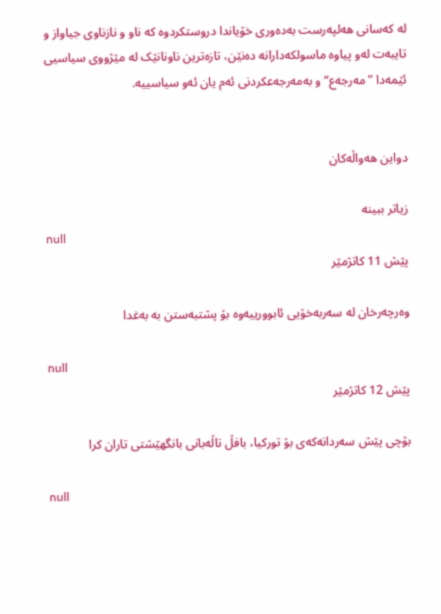لە کەسانی ھەلپەرست بەدەوری خۆیاندا دروستکردوە کە ناو و نازناوی جیاواز و تایبەت لەو پیاوە ماسولکەدارانە دەنێن، تازەترین ناونانێک لە مێژووی سیاسیی ئێمەدا ”مەرجەع“ و بەمەرجەعکردنی ئەم یان ئەو سیاسییە.


دواین هەواڵەکان

زیاتر ببینە
null
پێش 11 کاتژمێر

وەرچەرخان لە سەربەخۆیی ئابوورییەوە بۆ پشتبەستن بە بەغدا

null
پێش 12 کاتژمێر

بۆچی پێش سەردانەکەی بۆ تورکیا، بافڵ تاڵەبانی بانگهێشتی تاران کرا

null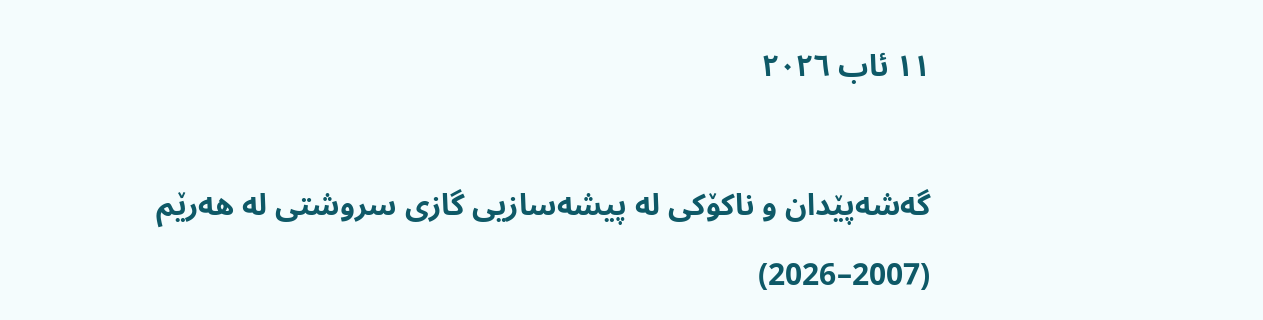١١ ئاب ٢٠٢٦

گەشەپێدان و ناکۆکی لە پیشەسازیی گازی سروشتی لە هەرێم (2007–2026)